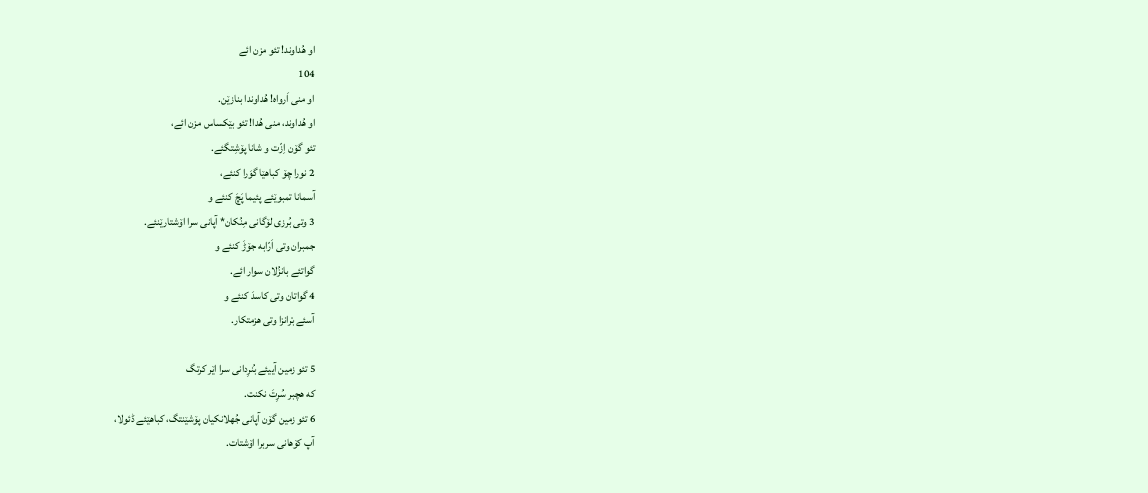او هُداوند! تئو مزن ائے
104
او منی اَرواه! هُداوندا بنازێن.
او هُداوند، منی هُدا! تئو بێکساس مزن ائے،
تئو گۆن اِزّت و شانا پۆشِتگئے.
2 نورا چۆ کباهێا گوَرا کنئے،
آسمانا تمبوێئے پئیما پَچَ کنئے و
3 وتی بُرزی لۆگانی مِنُکان* آپانی سرا اۆشتارێنئے.
جمبران وتی اَرّابه جۆڑَ کنئے و
گواتئے بانزُلان سوار ائے.
4 گواتان وتی کاسدَ کنئے و
آسئے بْرانزا وتی هزمتکار.

5 تئو زمین آییئے بُنرِدانی سرا اێر کرتگ
که هچبر سُرِتَ نکنت.
6 تئو زمین گۆن آپانی جُهلانکیان پۆشێنتگ، کباهێئے ڈئولا،
آپ کۆهانی سربرا اۆشتات.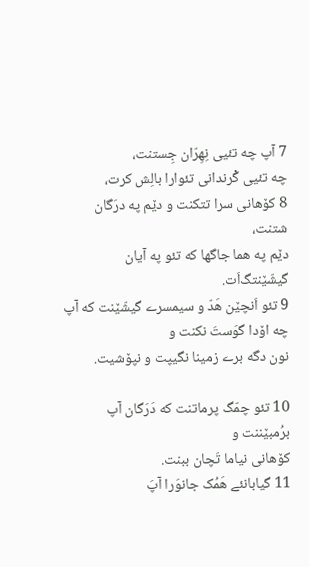7 آپ چه تئیی نِهِرّان جِستنت،
چه تئیی گْرندانی تئوارا بالِش کرت،
8 کۆهانی سرا تتکنت و دێم په درَگان شتنت،
دێم په هما جاگها که تئو په آیان گیشّێنتگ‌اَت.
9 تئو اَنچێن هَدّ و سیمسرے گیشّێنت که آپ چه اۆدا گوَستَ نکنت و
نون دگه برے زمینا نگیپت و نپۆشیت.

10 تئو چمّگ پرماتنت که دَرَگان آپ برُمبێننت و
کۆهانی نیاما تَچان ببنت.
11 گیابانئے هَمُک جانوَرا آپَ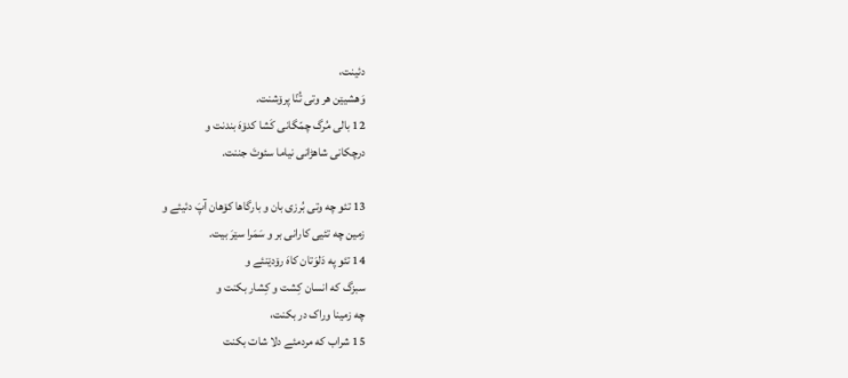دئینت،
وَهشیێن هر وتی تُنّا پرۆشنت.
12 بالی مُرگ چمّگانی کَشا کدۆهَ بندنت و
درچکانی شاهڑانی نیاما سئوتَ جننت.

13 تئو چه وتی بُرزی بان و بارگاها کۆهان آپَ دئیئے و
زمین چه تئیی کارانی بر و سَمَرا سێرَ بیت.
14 تئو په دَلوَتان کاهَ رۆدێنئے و
سبزگ که انسان کِشت و کِشار بکنت و
چه زمینا وراک در بکنت،
15 شراب که مردمئے دلا شات بکنت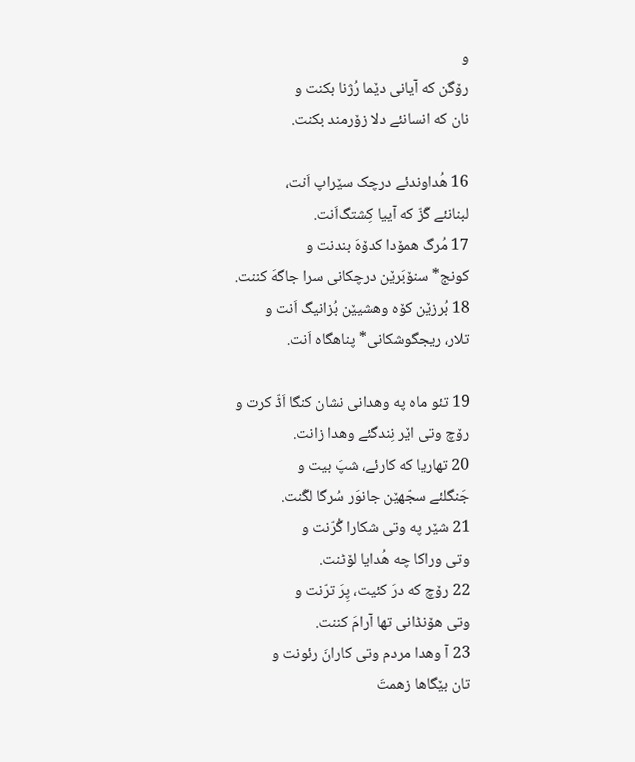و
رۆگن که آیانی دێما رُژنا بکنت و
نان که انسانئے دلا زۆرمند بکنت.

16 هُداوندئے درچک سێراپ اَنت،
لبنانئے گَزّ که آییا کِشتگ‌اَنت.
17 مُرگ همۆدا کدۆهَ بندنت و
کونج* سنۆبَرێن درچکانی سرا جاگهَ کننت.
18 بُرزێن کۆه وهشیێن بُزانیگ اَنت و
تلار، ریجگوشکانی* پناهگاه اَنت.

19 تئو ماه په وهدانی نشان کنگا اَڈّ کرت و
رۆچ وتی اێر نِندگئے وهدا زانت.
20 تهاریا که کارئے، شپَ بیت و
جَنگلئے سجّهێن جانوَر سُرگا لگّنت.
21 شێر په وتی شکارا گُرّنت و
وتی وراکا چه هُدایا لۆٹنت.
22 رۆچ که درَ کئیت، پِرَ ترّنت و
وتی هۆنڈانی تها آرامَ کننت.
23 آ وهدا مردم وتی کارانَ رئونت و
تان بێگاها زهمتَ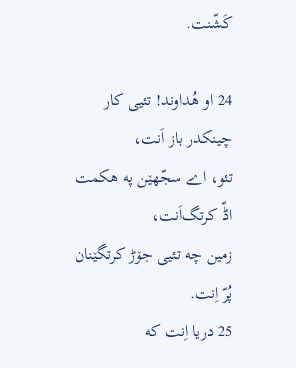کَشّنت.

24 او هُداوند! تئیی کار چینکدر باز اَنت،
تئو، اے سجّهێن په هکمت اڈّ کرتگ‌اَنت،
زمین چه تئیی جۆڑ کرتگێنان پُرّ اِنت.
25 دریا اِنت که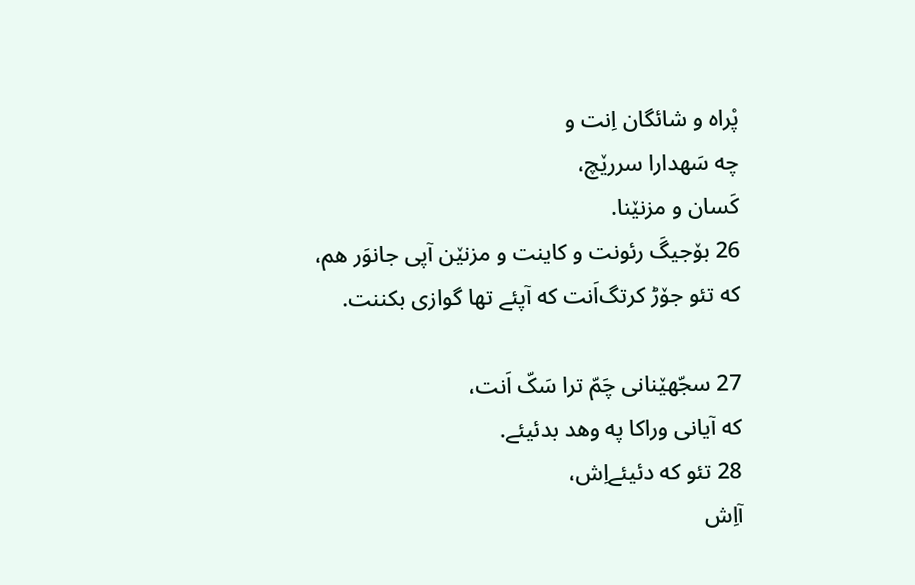پْراه و شائگان اِنت و
چه سَهدارا سررێچ،
کَسان و مزنێنا.
26 بۆجیگَ رئونت و کاینت و مزنێن آپی جانوَر هم،
که تئو جۆڑ کرتگ‌اَنت که آپئے تها گوازی بکننت.

27 سجّهێنانی چَمّ ترا سَکّ اَنت،
که آیانی وراکا په وهد بدئیئے.
28 تئو که دئیئے‌اِش،
آاِش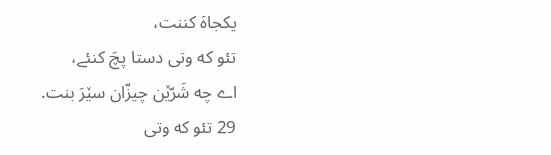یکجاهَ کننت،
تئو که وتی دستا پچَ کنئے،
اے چه شَرّێن چیزّان سێرَ بنت.
29 تئو که وتی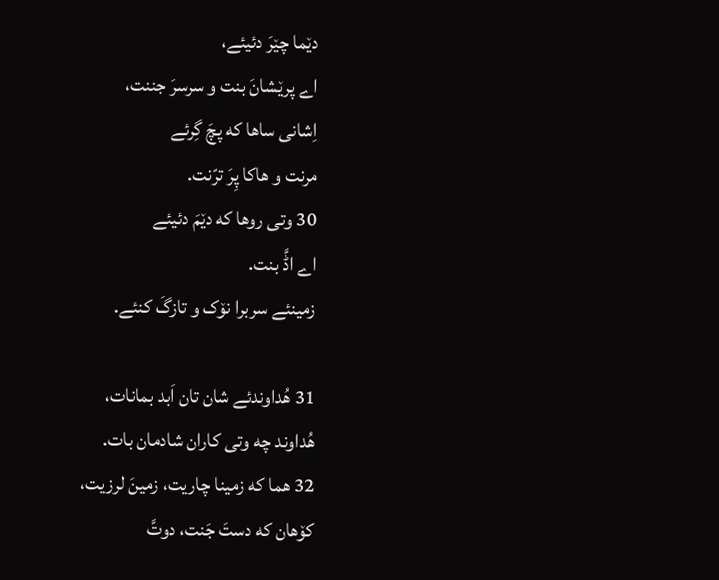دێما چێرَ دئیئے،
اے پرێشانَ بنت و سرسرَ جننت،
اِشانی ساها که پچَ گِرئے
مرنت و هاکا پِرَ ترّنت.
30 وتی روها که دێمَ دئیئے
اے اڈَّ بنت.
زمینئے سربرا نۆک و تازگَ کنئے.

31 هُداوندئے شان تان اَبد بمانات،
هُداوند چه وتی کاران شادمان بات.
32 هما که زمینا چاریت، زمینَ لرزیت،
کۆهان که دستَ جَنت، دوتَّ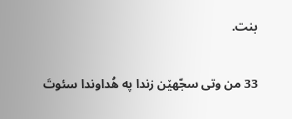بنت.

33 من وتی سجّهێن زندا په هُداوندا سئوتَ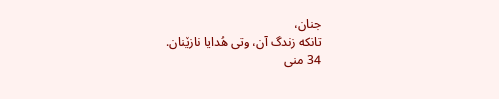جنان،
تانکه زندگ آن، وتی هُدایا نازێنان.
34 منی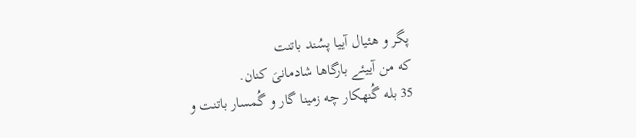پگر و هئیال آییا پسُند باتنت
که من آییئے بارگاها شادمانیَ کنان.
35 بله گُنهکار چه زمینا گار و گُمسار باتنت و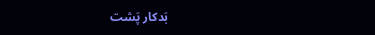بَدکار پَشت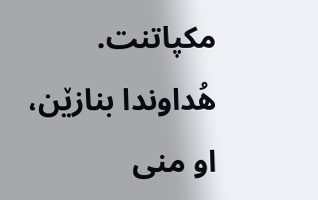مکپاتنت.
هُداوندا بنازێن، او منی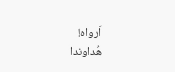اَرواه!
هُداوندا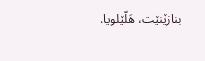بنازێنێت، هَلّێلویا.